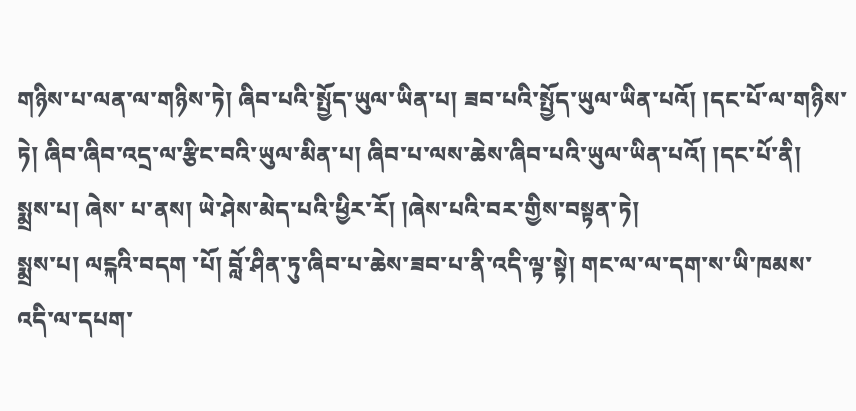གཉིས་པ་ལན་ལ་གཉིས་ཏེ། ཞིབ་པའི་སྤྱོད་ཡུལ་ཡིན་པ། ཟབ་པའི་སྤྱོད་ཡུལ་ཡིན་པའོ། །དང་པོ་ལ་གཉིས་ཏེ། ཞིབ་ཞིབ་འདྲ་ལ་རྩིང་བའི་ཡུལ་མིན་པ། ཞིབ་པ་ལས་ཆེས་ཞིབ་པའི་ཡུལ་ཡིན་པའོ། །དང་པོ་ནི།
སྨྲས་པ། ཞེས་ པ་ནས། ཡེ་ཤེས་མེད་པའི་ཕྱིར་རོ། །ཞེས་པའི་བར་གྱིས་བསྟན་ཏེ།
སྨྲས་པ། ལངྐའི་བདག ་པོ། བློ་ཤིན་ཏུ་ཞིབ་པ་ཆེས་ཟབ་པ་ནི་འདི་ལྟ་སྟེ། གང་ལ་ལ་དག་ས་ཡི་ཁམས་འདི་ལ་དཔག་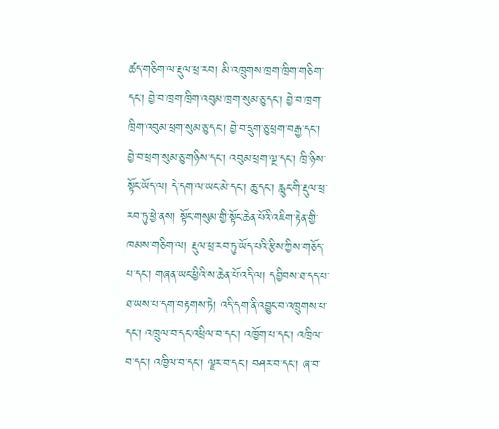ཚད་གཅིག་ལ་རྡུལ་ཕྲ་རབ། མི་འཁྲུགས་ཁྲག་ཁྲིག་གཅིག་དང་། བྱེ་བ་ཁྲག་ཁྲིག་འབུམ་ཁྲག་སུམ་ཅུ་དང་། བྱེ་བ་ཁྲག་ཁྲིག་འབུམ་ཕྲག་སུམ་ཅུ་དང་། བྱེ་བ་དྲུག་ཅུ་ཕྲག་བརྒྱ་དང་། བྱེ་བ་ཕྲག་སུམ་ཅུ་གཉིས་དང་། འབུམ་ཕྲག་ལྔ་དང་། ཁྲི་ཉིས་སྟོང་ཡོད་ལ། དེ་དག་ལ་ཡང་མེ་དང་། ཆུ་དང་། རླུང་གི་རྡུལ་ཕྲ་རབ་ཏུ་ཕྱེ་ནས། སྟོང་གསུམ་གྱི་སྟོང་ཆེན་པོའི་འཇིག་རྟེན་གྱི་ཁམས་གཅིག་ལ། རྡུལ་ཕྲ་རབ་ཏུ་ཡོད་པའི་རྩིས་ཀྱིས་གཅོད་པ་དང་། གཞན་ཡང་ཕྱིའི་ས་ཆེན་པོ་འདི་ལ། དབྱིབས་ཐ་དད་པ་ཐ་ཡས་པ་དག་བརྟགས་ཏེ། འདི་དག་ནི་འབྱུང་བ་འཁྲུགས་པ་དང་། འཁྲུལ་བ་དང་འཕྲིལ་བ་དང་། འཁྱོག་པ་དང་། འཁྲིལ་བ་དང་། འཁྱིལ་བ་དང་། ལྗར་བ་དང་། བཤར་བ་དང་། ཞ་བ་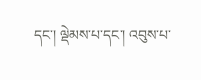དང་། ལྡེམས་པ་དང་། འབུས་པ་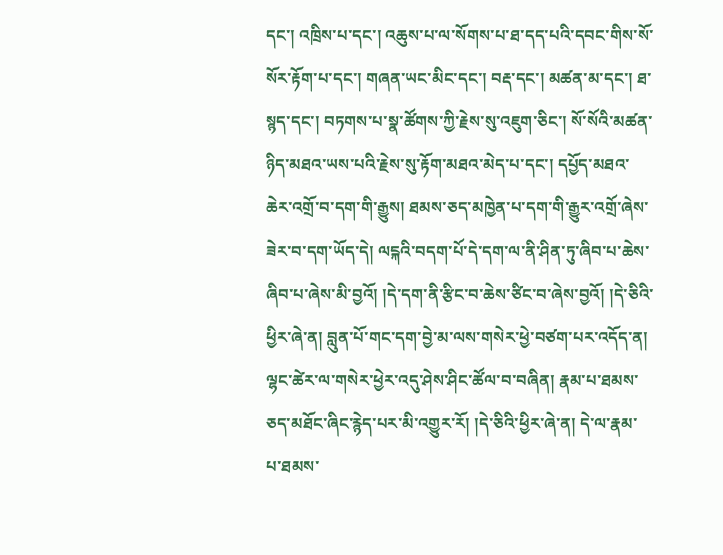དང་། འཁྲིས་པ་དང་། འཆུས་པ་ལ་སོགས་པ་ཐ་དད་པའི་དབང་གིས་སོ་སོར་རྟོག་པ་དང་། གཞན་ཡང་མིང་དང་། བརྡ་དང་། མཚན་མ་དང་། ཐ་སྙད་དང་། བཏགས་པ་སྣ་ཚོགས་ཀྱི་རྗེས་སུ་འཇུག་ཅིང་། སོ་སོའི་མཚན་ཉིད་མཐའ་ཡས་པའི་རྗེས་སུ་རྟོག་མཐའ་མེད་པ་དང་། དཔྱོད་མཐའ་ཆེར་འགྲོ་བ་དག་གི་རྒྱུས། ཐམས་ཅད་མཁྱེན་པ་དག་གི་རྒྱུར་འགྲོ་ཞེས་ཟེར་བ་དག་ཡོད་དེ། ལངྐའི་བདག་པོ་དེ་དག་ལ་ནི་ཤིན་ཏུ་ཞིབ་པ་ཆེས་ཞིབ་པ་ཞེས་མི་བྱའོ། །དེ་དག་ནི་རྩིང་བ་ཆེས་ཙིང་བ་ཞེས་བྱའོ། །དེ་ཅིའི་ཕྱིར་ཞེ་ན། བླུན་པོ་གང་དག་བྱེ་མ་ལས་གསེར་ཕྱེ་བཙག་པར་འདོད་ན། ལྷང་ཚེར་ལ་གསེར་ཕྱེར་འདུ་ཤེས་ཤིང་ཚོལ་བ་བཞིན། རྣམ་པ་ཐམས་ཅད་མཐོང་ཞིང་རྙེད་པར་མི་འགྱུར་རོ། །དེ་ཅིའི་ཕྱིར་ཞེ་ན། དེ་ལ་རྣམ་ པ་ཐམས་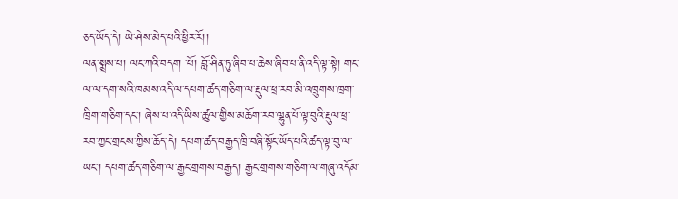ཅད་ཡོད་དེ། ཡེ་ཤེས་མེད་པའི་ཕྱིར་རོ།།
ལན་སྨྲས་པ། ལང་ཀའི་བདག ་པོ། བློ་ཤིན་ཏུ་ཞིབ་པ་ཆེས་ཞིབ་པ་ནི་འདི་ལྟ་སྟེ། གང་ལ་ལ་དག་སའི་ཁམས་འདི་ལ་དཔག་ཚད་གཅིག་ལ་རྡུལ་ཕྲ་རབ་མི་འཁྲུགས་ཁྲག་ཁྲིག་གཅིག་དང་། ཞེས་པ་འདི་ཡིས་ཚུལ་གྱིས་མཆོག་རབ་ལྷུན་པོ་ལྟ་བུའི་རྡུལ་ཕྲ་རབ་ཀྱང་གྲངས་ཀྱིས་ཆོད་དེ། དཔག་ཚད་བརྒྱད་ཁྲི་བཞི་སྟོང་ཡོད་པའི་ཚད་ལྟ་བུ་ལ་ཡང་། དཔག་ཚད་གཅིག་ལ་རྒྱང་གྲགས་བརྒྱད། རྒྱང་གྲགས་གཅིག་ལ་གཞུ་འདོམ་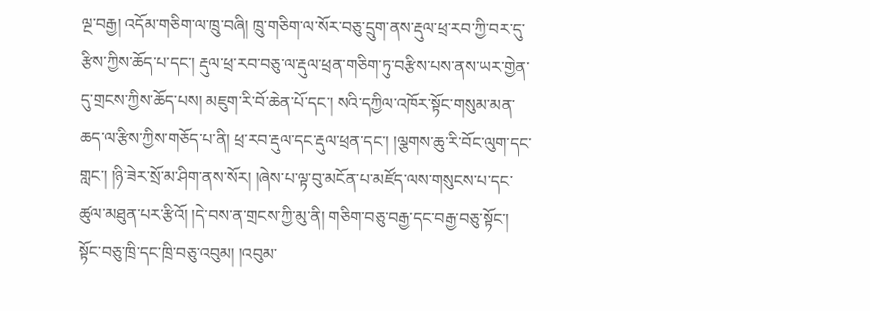ལྔ་བརྒྱ། འདོམ་གཅིག་ལ་ཁྲུ་བཞི། ཁྲུ་གཅིག་ལ་སོར་བཅུ་དྲུག་ནས་རྡུལ་ཕྲ་རབ་ཀྱི་བར་དུ་རྩིས་ཀྱིས་ཆོད་པ་དང་། རྡུལ་ཕྲ་རབ་བཅུ་ལ་རྡུལ་ཕྲན་གཅིག་ཏུ་བརྩིས་པས་ནས་ཡར་གྱེན་དུ་གྲངས་ཀྱིས་ཆོད་པས། མཇུག་རི་བོ་ཆེན་པོ་དང་། སའི་དཀྱིལ་འཁོར་སྟོང་གསུམ་མན་ཆད་ལ་རྩིས་ཀྱིས་གཅོད་པ་ནི། ཕྲ་རབ་རྡུལ་དང་རྡུལ་ཕྲན་དང་། །ལྕགས་ཆུ་རི་བོང་ལུག་དང་གླང་། །ཉི་ཟེར་སྲོ་མ་ཤིག་ནས་སོར། །ཞེས་པ་ལྟ་བུ་མངོན་པ་མཛོད་ལས་གསུངས་པ་དང་ཚུལ་མཐུན་པར་རྩིའོ། །དེ་བས་ན་གྲངས་ཀྱི་མུ་ནི། གཅིག་བཅུ་བརྒྱ་དང་བརྒྱ་བཅུ་སྟོང་། སྟོང་བཅུ་ཁྲི་དང་ཁྲི་བཅུ་འབུམ། །འབུམ་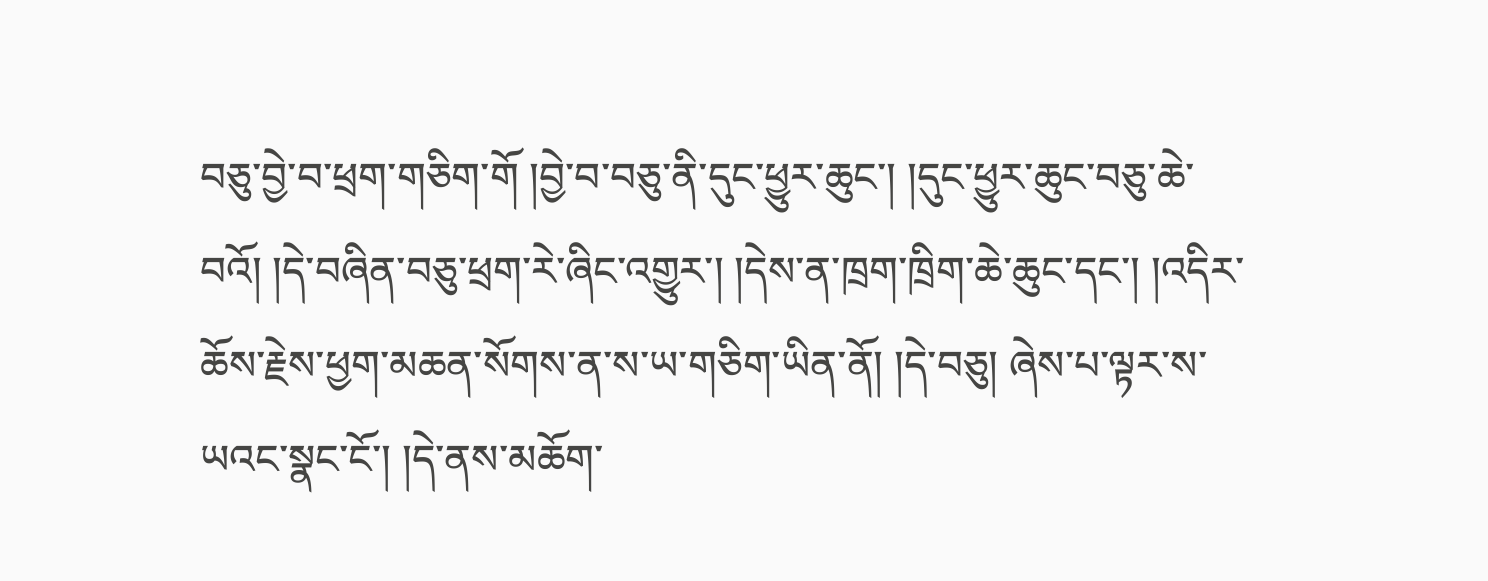བཅུ་བྱེ་བ་ཕྲག་གཅིག་གོ །བྱེ་བ་བཅུ་ནི་དུང་ཕྱུར་ཆུང་། །དུང་ཕྱུར་ཆུང་བཅུ་ཆེ་བའོ། །དེ་བཞིན་བཅུ་ཕྲག་རེ་ཞིང་འགྱུར་། །དེས་ན་ཁྲག་ཁྲིག་ཆེ་ཆུང་དང་། །འདིར་ཆོས་རྗེས་ཕྱག་མཆན་སོགས་ན་ས་ཡ་གཅིག་ཡིན་ནོ། །དེ་བཅུ། ཞེས་པ་ལྟར་ས་ཡའང་སྣང་ངོ་། །དེ་ནས་མཆོག་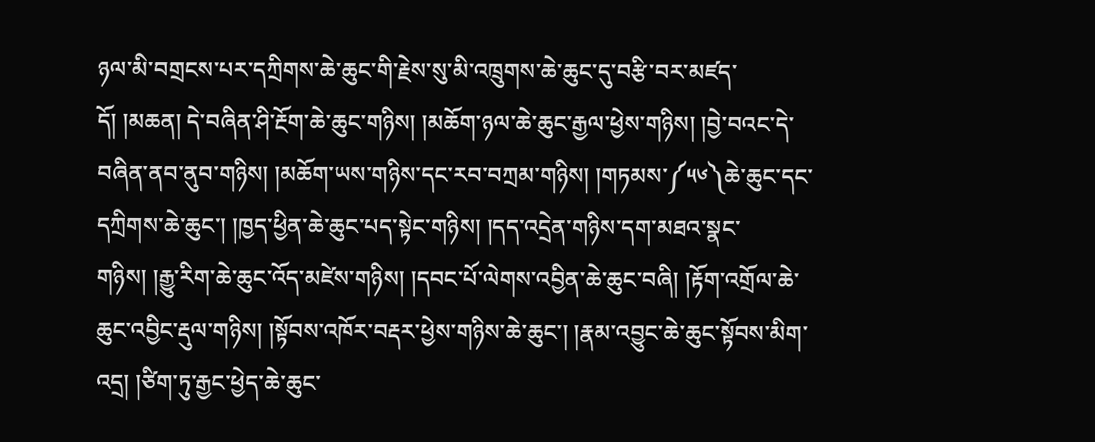ཉལ་མི་བགྲངས་པར་དཀྲིགས་ཆེ་ཆུང་གི་རྗེས་སུ་མི་འཁྲུགས་ཆེ་ཆུང་དུ་བརྩི་བར་མཛད་དོ། །མཆན། དེ་བཞིན་ཤི་རྔོག་ཆེ་ཆུང་གཉིས། །མཆོག་ཉལ་ཆེ་ཆུང་རྒྱལ་ཕྱེས་གཉིས། །བྱེ་བའང་དེ་བཞིན་ནབ་ནུབ་གཉིས། །མཆོག་ཡས་གཉིས་དང་རབ་བཀྲམ་གཉིས། །གཏམས་༼༥༦༽ཆེ་ཆུང་དང་དཀྲིགས་ཆེ་ཆུང་། །ཁྱད་ཕྱིན་ཆེ་ཆུང་པད་སྟེང་གཉིས། །དད་འདྲེན་གཉིས་དག་མཐའ་སྣང་གཉིས། །རྒྱུ་རིག་ཆེ་ཆུང་འོད་མཛེས་གཉིས། །དབང་པོ་ལེགས་འབྱིན་ཆེ་ཆུང་བཞི། །རྟོག་འགྲོལ་ཆེ་ཆུང་འབྱིང་རྡུལ་གཉིས། །སྟོབས་འཁོར་བརྡར་ཕྱེས་གཉིས་ཆེ་ཆུང་། །རྣམ་འབྱུང་ཆེ་ཆུང་སྟོབས་མིག་འདྲ། །ཙིག་ཏུ་རྒྱང་ཕྱེད་ཆེ་ཆུང་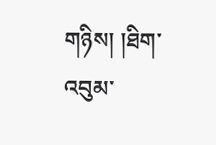གཉིས། །ཐིག་འབུམ་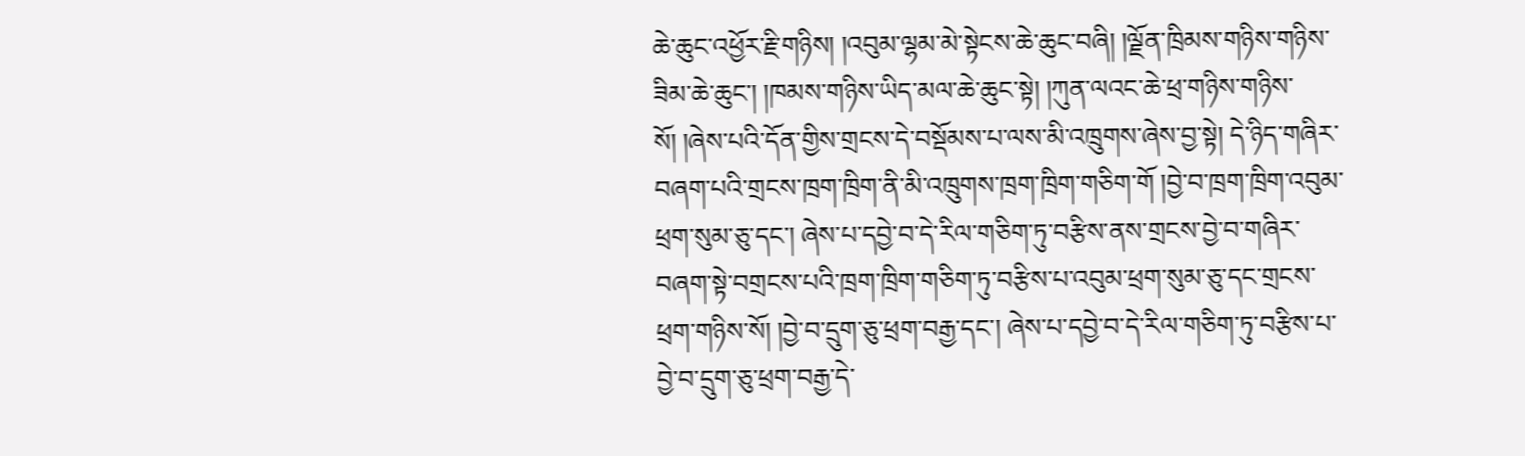ཆེ་ཆུང་འཕྱོར་རྗི་གཉིས། །འབུམ་ལྷམ་མེ་སྟེངས་ཆེ་ཆུང་བཞི། །ལྗོན་ཁྲིམས་གཉིས་གཉིས་ཟིམ་ཆེ་ཆུང་། །ཁམས་གཉིས་ཡིད་མལ་ཆེ་ཆུང་སྟེ། །ཀུན་ལའང་ཆེ་ཕྲ་གཉིས་གཉིས་སོ། །ཞེས་པའི་དོན་གྱིས་གྲངས་དེ་བསྡོམས་པ་ལས་མི་འཁྲུགས་ཞེས་བྱ་སྟེ། དེ་ཉིད་གཞིར་བཞག་པའི་གྲངས་ཁྲག་ཁྲིག་ནི་མི་འཁྲུགས་ཁྲག་ཁྲིག་གཅིག་གོ །བྱེ་བ་ཁྲག་ཁྲིག་འབུམ་ཕྲག་སུམ་ཅུ་དང་། ཞེས་པ་དབྱེ་བ་དེ་རིལ་གཅིག་ཏུ་བརྩིས་ནས་གྲངས་བྱེ་བ་གཞིར་བཞག་སྟེ་བགྲངས་པའི་ཁྲག་ཁྲིག་གཅིག་ཏུ་བརྩིས་པ་འབུམ་ཕྲག་སུམ་ཅུ་དང་གྲངས་ཕྲག་གཉིས་སོ། །བྱེ་བ་དྲུག་ཅུ་ཕྲག་བརྒྱ་དང་། ཞེས་པ་དབྱེ་བ་དེ་རིལ་གཅིག་ཏུ་བརྩིས་པ་བྱེ་བ་དྲུག་ཅུ་ཕྲག་བརྒྱ་དེ་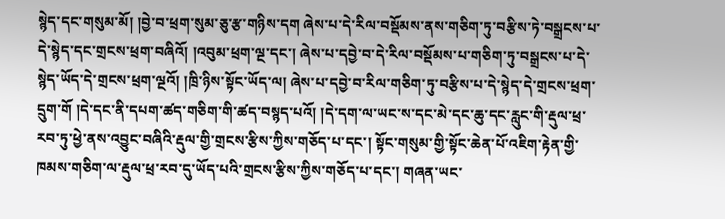སྙེད་དང་གསུམ་མོ། །བྱེ་བ་ཕྲག་སུམ་ཅུ་རྩ་གཉིས་དག ཞེས་པ་དེ་རིལ་བསྡོམས་ནས་གཅིག་ཏུ་བརྩིས་ཏེ་བསྒྲངས་པ་དེ་སྙེད་དང་གྲངས་ཕྲག་བཞིའོ། །འབུམ་ཕྲག་ལྔ་དང་། ཞེས་པ་དབྱེ་བ་དེ་རིལ་བསྡོམས་པ་གཅིག་ཏུ་བསྒྲངས་པ་དེ་སྙེད་ཡོད་དེ་གྲངས་ཕྲག་ལྔའོ། །ཁྲི་ཉིས་སྟོང་ཡོད་ལ། ཞེས་པ་དབྱེ་བ་རིལ་གཅིག་ཏུ་བརྩིས་པ་དེ་སྙེད་དེ་གྲངས་ཕྲག་དྲུག་གོ །དེ་དང་ནི་དཔག་ཚད་གཅིག་གི་ཚད་བསྙད་པའོ། །དེ་དག་ལ་ཡང་ས་དང་མེ་དང་ཆུ་དང་རླུང་གི་རྡུལ་ཕྲ་རབ་ཏུ་ཕྱེ་ནས་འབྱུང་བཞིའི་རྡུལ་གྱི་གྲངས་རྩིས་ཀྱིས་གཅོད་པ་དང་། སྟོང་གསུམ་གྱི་སྟོང་ཆེན་པོ་འཇིག་རྟེན་གྱི་ཁམས་གཅིག་ལ་རྡུལ་ཕྲ་རབ་དུ་ཡོད་པའི་གྲངས་རྩིས་ཀྱིས་གཅོད་པ་དང་། གཞན་ཡང་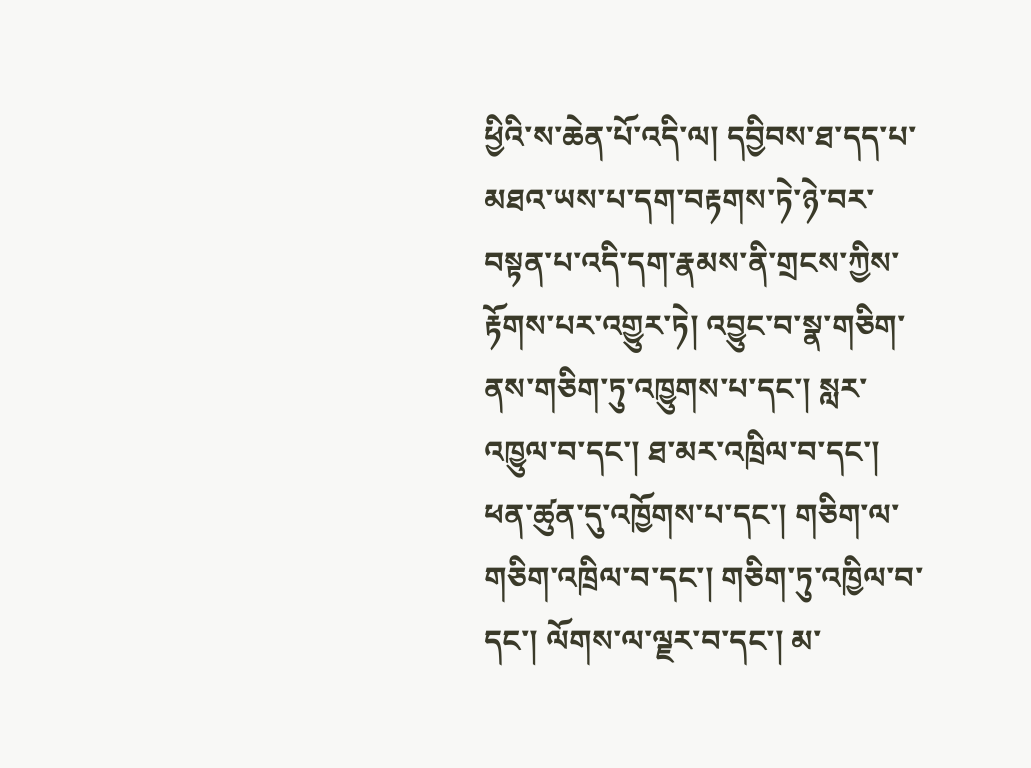ཕྱིའི་ས་ཆེན་པོ་འདི་ལ། དབྱིབས་ཐ་དད་པ་མཐའ་ཡས་པ་དག་བརྟགས་ཏེ་ཉེ་བར་བསྟན་པ་འདི་དག་རྣམས་ནི་གྲངས་ཀྱིས་རྟོགས་པར་འགྱུར་ཏེ། འབྱུང་བ་སྣ་གཅིག་ནས་གཅིག་ཏུ་འཁྱུགས་པ་དང་། སླར་འཁྱུལ་བ་དང་། ཐ་མར་འཁྲིལ་བ་དང་། ཕན་ཚུན་དུ་འཁྱོགས་པ་དང་། གཅིག་ལ་གཅིག་འཁྲིལ་བ་དང་། གཅིག་ཏུ་འཁྱིལ་བ་དང་། ལོགས་ལ་ལྗར་བ་དང་། མ་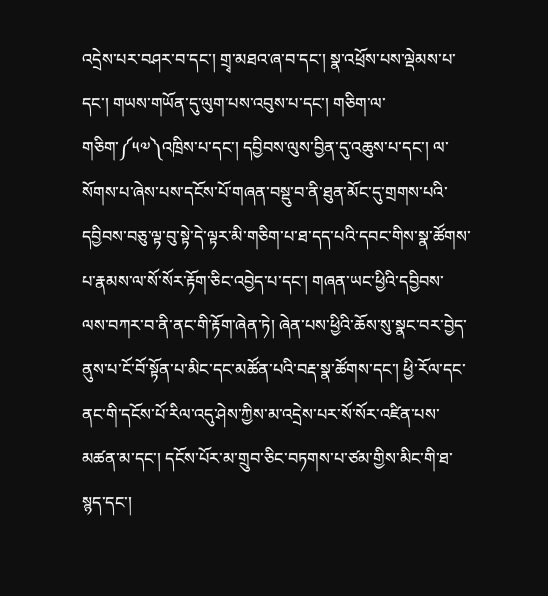འདྲེས་པར་བཤར་བ་དང་། གྲྭ་མཐའ་ཞ་བ་དང་། སྣ་འཕྲོས་པས་ལྡེམས་པ་དང་། གཡས་གཡོན་དུ་ལུག་པས་འབུས་པ་དང་། གཅིག་ལ་གཅིག་༼༥༧༽འཁྲིས་པ་དང་། དབྱིབས་ལུས་བྱིན་དུ་འཆུས་པ་དང་། ལ་སོགས་པ་ཞེས་པས་དངོས་པོ་གཞན་བསྡུ་བ་ནི་ཐུན་མོང་དུ་གྲགས་པའི་དབྱིབས་བཅུ་ལྟ་བུ་སྟེ་དེ་ལྟར་མི་གཅིག་པ་ཐ་དད་པའི་དབང་གིས་སྣ་ཚོགས་པ་རྣམས་ལ་སོ་སོར་རྟོག་ཅིང་འབྱེད་པ་དང་། གཞན་ཡང་ཕྱིའི་དབྱིབས་ལས་བཀར་བ་ནི་ནང་གི་རྟོག་ཞེན་ཏེ། ཞེན་པས་ཕྱིའི་ཆོས་སུ་སྣང་བར་བྱེད་ནུས་པ་ངོ་བོ་སྟོན་པ་མིང་དང་མཚོན་པའི་བརྡ་སྣ་ཚོགས་དང་། ཕྱི་རོལ་དང་ནང་གི་དངོས་པོ་རིལ་འདུ་ཤེས་ཀྱིས་མ་འདྲེས་པར་སོ་སོར་འཛིན་པས་མཚན་མ་དང་། དངོས་པོར་མ་གྲུབ་ཅིང་བཏགས་པ་ཙམ་གྱིས་མིང་གི་ཐ་སྙད་དང་།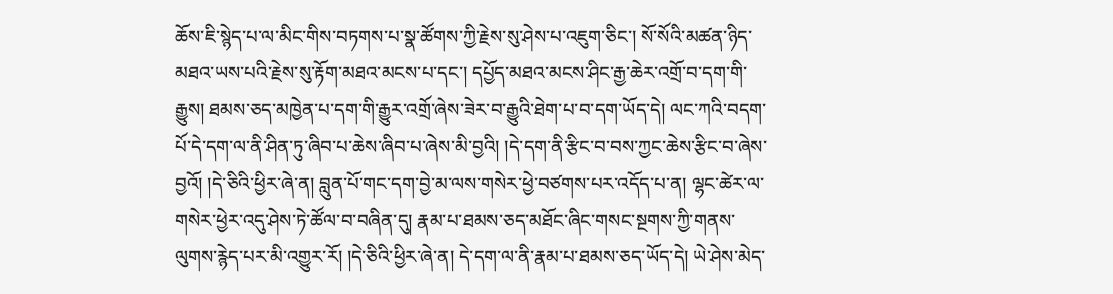ཆོས་ཇི་སྙེད་པ་ལ་མིང་གིས་བཏགས་པ་སྣ་ཚོགས་ཀྱི་རྗེས་སུ་ཤེས་པ་འཇུག་ཅིང་། སོ་སོའི་མཚན་ཉིད་མཐའ་ཡས་པའི་རྗེས་སུ་རྟོག་མཐའ་མངས་པ་དང་། དཔྱོད་མཐའ་མངས་ཤིང་རྒྱ་ཆེར་འགྲོ་བ་དག་གི་རྒྱུས། ཐམས་ཅད་མཁྱེན་པ་དག་གི་རྒྱུར་འགྲོ་ཞེས་ཟེར་བ་རྒྱུའི་ཐེག་པ་བ་དག་ཡོད་དེ། ལང་ཀའི་བདག་པོ་དེ་དག་ལ་ནི་ཤིན་ཏུ་ཞིབ་པ་ཆེས་ཞིབ་པ་ཞེས་མི་བྱའི། །དེ་དག་ནི་རྩིང་བ་བས་ཀྱང་ཆེས་རྩིང་བ་ཞེས་བྱའོ། །དེ་ཅིའི་ཕྱིར་ཞེ་ན། བླུན་པོ་གང་དག་བྱེ་མ་ལས་གསེར་ཕྱེ་བཙགས་པར་འདོད་པ་ན། ལྷང་ཚེར་ལ་གསེར་ཕྱེར་འདུ་ཤེས་ཏེ་ཚོལ་བ་བཞིན་དུ། རྣམ་པ་ཐམས་ཅད་མཐོང་ཞིང་གསང་སྔགས་ཀྱི་གནས་ལུགས་རྙེད་པར་མི་འགྱུར་རོ། །དེ་ཅིའི་ཕྱིར་ཞེ་ན། དེ་དག་ལ་ནི་རྣམ་པ་ཐམས་ཅད་ཡོད་དེ། ཡེ་ཤེས་མེད་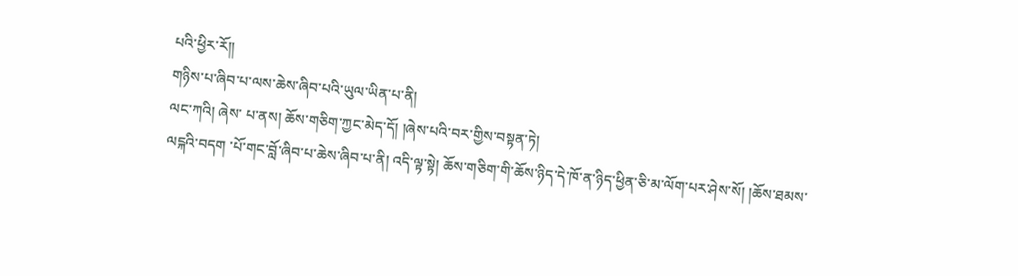པའི་ཕྱིར་རོ།།
གཉིས་པ་ཞིབ་པ་ལས་ཆེས་ཞིབ་པའི་ཡུལ་ཡིན་པ་ནི།
ལང་ཀའི། ཞེས་ པ་ནས། ཆོས་གཅིག་ཀྱང་མེད་དོ། །ཞེས་པའི་བར་གྱིས་བསྟན་ཏེ།
ལངྐའི་བདག ་པོ་གང་བློ་ཞིབ་པ་ཆེས་ཞིབ་པ་ནི། འདི་ལྟ་སྟེ། ཆོས་གཅིག་གི་ཆོས་ཉིད་དེ་ཁོ་ན་ཉིད་ཕྱིན་ཅི་མ་ལོག་པར་ཤེས་སོ། །ཆོས་ཐམས་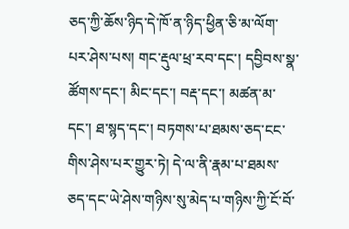ཅད་ཀྱི་ཆོས་ཉིད་དེ་ཁོ་ན་ཉིད་ཕྱིན་ཅི་མ་ལོག་པར་ཤེས་པས། གང་རྡུལ་ཕྲ་རབ་དང་། དབྱིབས་སྣ་ཚོགས་དང་། མིང་དང་། བརྡ་དང་། མཚན་མ་དང་། ཐ་སྙད་དང་། བཏགས་པ་ཐམས་ཅད་ངང་གིས་ཤེས་པར་གྱུར་ཏེ། དེ་ལ་ནི་རྣམ་པ་ཐམས་ཅད་དང་ཡེ་ཤེས་གཉིས་སུ་མེད་པ་གཉིས་ཀྱི་ངོ་བོ་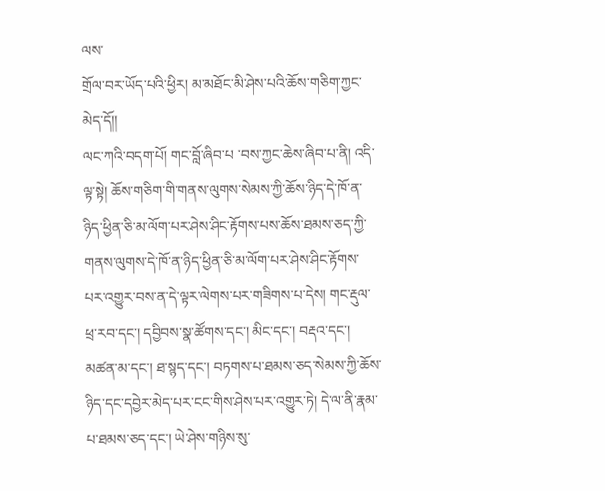ལས་
གྲོལ་བར་ཡོད་པའི་ཕྱིར། མ་མཐོང་མི་ཤེས་པའི་ཆོས་གཅིག་ཀྱང་ མེད་དོ།།
ལང་ཀའི་བདག་པོ། གང་བློ་ཞིབ་པ ་བས་ཀྱང་ཆེས་ཞིབ་པ་ནི། འདི་ལྟ་སྟེ། ཆོས་གཅིག་གི་གནས་ལུགས་སེམས་ཀྱི་ཆོས་ཉིད་དེ་ཁོ་ན་ཉིད་ཕྱིན་ཅི་མ་ལོག་པར་ཤེས་ཤིང་རྟོགས་པས་ཆོས་ཐམས་ཅད་ཀྱི་གནས་ལུགས་དེ་ཁོ་ན་ཉིད་ཕྱིན་ཅི་མ་ལོག་པར་ཤེས་ཤིང་རྟོགས་པར་འགྱུར་བས་ན་དེ་ལྟར་ལེགས་པར་གཟིགས་པ་དེས། གང་རྡུལ་ཕྲ་རབ་དང་། དབྱིབས་སྣ་ཚོགས་དང་། མིང་དང་། བརྡའ་དང་། མཚན་མ་དང་། ཐ་སྙད་དང་། བཏགས་པ་ཐམས་ཅད་སེམས་ཀྱི་ཆོས་ཉིད་དང་དབྱེར་མེད་པར་ངང་གིས་ཤེས་པར་འགྱུར་ཏེ། དེ་ལ་ནི་རྣམ་པ་ཐམས་ཅད་དང་། ཡེ་ཤེས་གཉིས་སུ་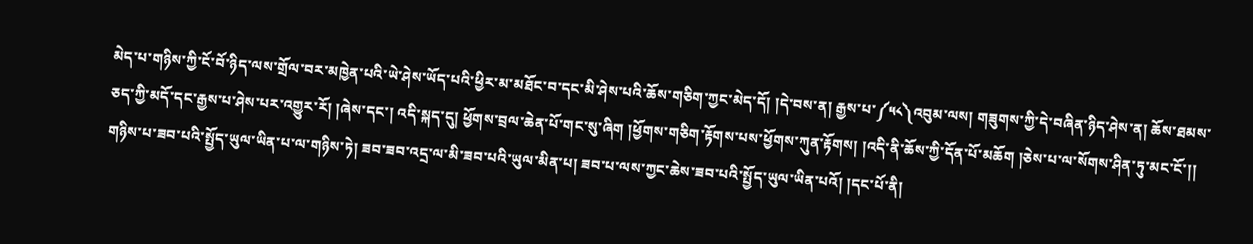མེད་པ་གཉིས་ཀྱི་ངོ་བོ་ཉིད་ལས་གྲོལ་བར་མཁྱེན་པའི་ཡེ་ཤེས་ཡོད་པའི་ཕྱིར་མ་མཐོང་བ་དང་མི་ཤེས་པའི་ཆོས་གཅིག་ཀྱང་མེད་དོ། །དེ་བས་ན། རྒྱས་པ་༼༥༨༽འབུམ་ལས། གཟུགས་ཀྱི་དེ་བཞིན་ཉིད་ཤེས་ན། ཆོས་ཐམས་ཅད་ཀྱི་མདོ་དང་རྒྱས་པ་ཤེས་པར་འགྱུར་རོ། །ཞེས་དང་། འདི་སྐད་དུ། ཕྱོགས་བྲལ་ཆེན་པོ་གང་སུ་ཞིག །ཕྱོགས་གཅིག་རྟོགས་པས་ཕྱོགས་ཀུན་རྟོགས། །འདི་ནི་ཆོས་ཀྱི་དོན་པོ་མཆོག །ཅེས་པ་ལ་སོགས་ཤིན་ཏུ་མང་ངོ་།།
གཉིས་པ་ཟབ་པའི་སྤྱོད་ཡུལ་ཡིན་པ་ལ་གཉིས་ཏེ། ཟབ་ཟབ་འདྲ་ལ་མི་ཟབ་པའི་ཡུལ་མིན་པ། ཟབ་པ་ལས་ཀྱང་ཆེས་ཟབ་པའི་སྤྱོད་ཡུལ་ཡིན་པའོ། །དང་པོ་ནི།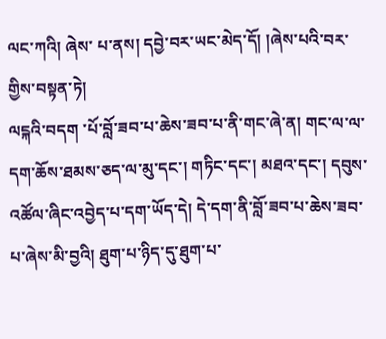ལང་ཀའི། ཞེས་ པ་ནས། དབྱེ་བར་ཡང་མེད་དོ། །ཞེས་པའི་བར་གྱིས་བསྟན་ཏེ།
ལངྐའི་བདག ་པོ་བློ་ཟབ་པ་ཆེས་ཟབ་པ་ནི་གང་ཞེ་ན། གང་ལ་ལ་དག་ཆོས་ཐམས་ཅད་ལ་མུ་དང་། གཏིང་དང་། མཐའ་དང་། དབུས་འཚོལ་ཞིང་འབྱེད་པ་དག་ཡོད་དེ། དེ་དག་ནི་བློ་ཟབ་པ་ཆེས་ཟབ་པ་ཞེས་མི་བྱའི། ཐུག་པ་ཉིད་དུ་ཐུག་པ་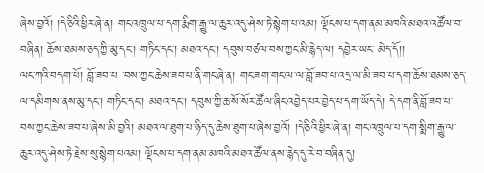ཞེས་བྱའོ། །དེ་ཅིའི་ཕྱིར་ཞེ་ན། གང་འཁྲུལ་པ་དག་རྨིག་རྒྱུ་ལ་ཆུར་འདུ་ཤེས་ཏེ་སྙེག་པ་འམ། ལྡོངས་པ་དག་ནམ་མཁའི་མཐའ་འཚོལ་བ་བཞིན། ཆོས་ཐམས་ཅད་ཀྱི་མུ་དང་། གཏིང་དང་། མཐའ་དང་། དབུས་བཙལ་བས་ཀྱང་མི་རྙེད་ལ། དབྱེར་ཡང་ མེད་དོ།།
ལང་ཀའི་བདག་པོ། བློ་ཟབ་པ ་བས་ཀྱང་ཆེས་ཟབ་པ་ནི་གང་ཞེ་ན། གང་ཟག་གང་ལ་ལ་བློ་ཟབ་པ་འདྲ་ལ་མི་ཟབ་པ་དག་ཆོས་ཐམས་ཅད་ལ་དམིགས་ནས་མུ་དང་། གཏིང་དང་། མཐའ་དང་། དབུས་ཀྱི་ཆ་སོ་སོར་ཚོལ་ཞིང་འབྱེད་པར་བྱེད་པ་དག་ཡོད་དེ། དེ་དག་ནི་བློ་ཟབ་པ་བས་ཀྱང་ཆེས་ཟབ་པ་ཞེས་མི་བྱའི། མཐའ་ལ་ཐུག་པ་ཉིད་དུ་ཆེས་ཐུག་པ་ཞེས་བྱའོ། །དེ་ཅིའི་ཕྱིར་ཞེ་ན། གང་འཁྲུལ་པ་དག་སྨིག་རྒྱུ་ལ་ཆུར་འདུ་ཤེས་ཏེ་རྗེས་སུ་སྙེག་པའམ། ལྡོངས་པ་དག་ནམ་མཁའི་མཐའ་ཚོལ་ནས་རྙེད་དུ་རེ་བ་བཞིན་དུ།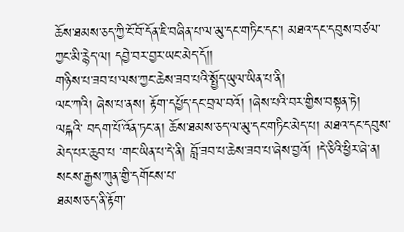ཆོས་ཐམས་ཅད་ཀྱི་ངོ་བོ་དོན་ཇི་བཞིན་པ་ལ་མུ་དང་གཏིང་དང་། མཐའ་དང་དབུས་བཙལ་ཀྱང་མི་རྙེད་ལ། དབྱེ་བར་བྱར་ཡང་མེད་དོ།།
གཉིས་པ་ཟབ་པ་ལས་ཀྱང་ཆེས་ཟབ་པའི་སྤྱོད་ཡུལ་ཡིན་པ་ནི།
ལང་ཀའི། ཞེས་པ་ནས། རྟོག་དཔྱོད་དང་བྲལ་བའོ། །ཞེས་པའི་བར་གྱིས་བསྟན་ཏེ།
ལངྐའི་ བདག་པོ་འོན་ཏང་ན། ཆོས་ཐམས་ཅད་ལ་མུ་དང་གཏིང་མེད་པ། མཐའ་དང་དབུས་མེད་པར་ཆུབ་པ ་གང་ཡིན་པ་དེ་ནི། བློ་ཟབ་པ་ཆེས་ཟབ་པ་ཞེས་བྱའོ། །དེ་ཅིའི་ཕྱིར་ཞེ་ན། སངས་རྒྱས་ཀུན་གྱི་དགོངས་པ་
ཐམས་ཅད་ནི་རྟོག་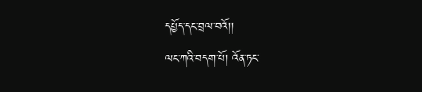དཔྱོད་དང་བྲལ་བའོ།།
ལང་ཀའི་བདག་པོ། འོན་ཏང་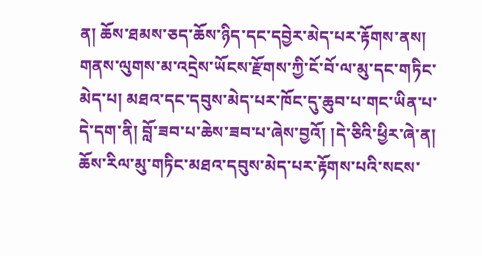ན། ཆོས་ཐམས་ཅད་ཆོས་ཉིད་དང་དབྱེར་མེད་པར་རྟོགས་ནས། གནས་ལུགས་མ་འདྲེས་ཡོངས་རྫོགས་ཀྱི་ངོ་བོ་ལ་མུ་དང་གཏིང་མེད་པ། མཐའ་དང་དབུས་མེད་པར་ཁོང་དུ་ཆུབ་པ་གང་ཡིན་པ་དེ་དག་ནི། བློ་ཟབ་པ་ཆེས་ཟབ་པ་ཞེས་བྱའོ། །དེ་ཅིའི་ཕྱིར་ཞེ་ན། ཆོས་རིལ་མུ་གཏིང་མཐའ་དབུས་མེད་པར་རྟོགས་པའི་སངས་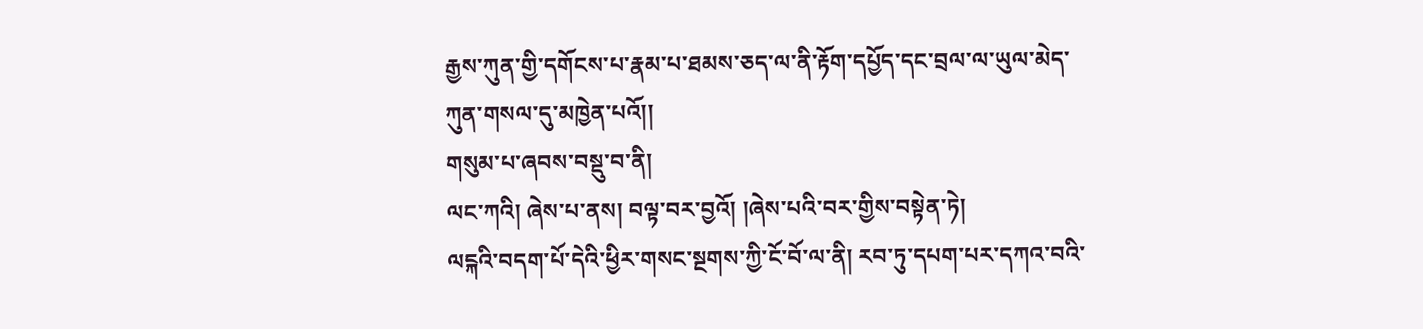རྒྱས་ཀུན་གྱི་དགོངས་པ་རྣམ་པ་ཐམས་ཅད་ལ་ནི་རྟོག་དཔྱོད་དང་བྲལ་ལ་ཡུལ་མེད་ཀུན་གསལ་དུ་མཁྱེན་པའོ།།
གསུམ་པ་ཞབས་བསྡུ་བ་ནི།
ལང་ཀའི། ཞེས་པ་ནས། བལྟ་བར་བྱའོ། །ཞེས་པའི་བར་གྱིས་བསྟེན་ཏེ།
ལངྐའི་བདག་པོ་དེའི་ཕྱིར་གསང་སྔགས་ཀྱི་ངོ་བོ་ལ་ནི། རབ་ཏུ་དཔག་པར་དཀའ་བའི་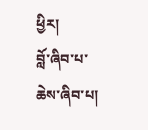ཕྱིར།
བློ་ཞིབ་པ་ཆེས་ཞིབ་པ།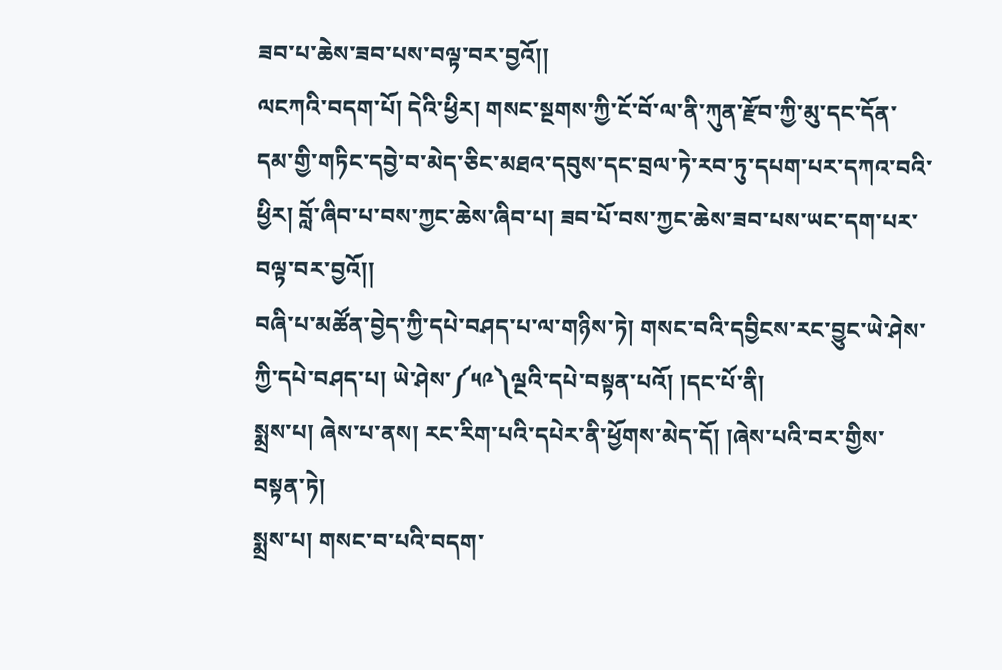ཟབ་པ་ཆེས་ཟབ་པས་བལྟ་བར་བྱའོ།།
ལངཀའི་བདག་པོ། དེའི་ཕྱིར། གསང་སྔགས་ཀྱི་ངོ་བོ་ལ་ནི་ཀུན་རྫོབ་ཀྱི་མུ་དང་དོན་དམ་གྱི་གཏིང་དབྱེ་བ་མེད་ཅིང་མཐའ་དབུས་དང་བྲལ་ཏེ་རབ་ཏུ་དཔག་པར་དཀའ་བའི་ཕྱིར། བློ་ཞིབ་པ་བས་ཀྱང་ཆེས་ཞིབ་པ། ཟབ་པོ་བས་ཀྱང་ཆེས་ཟབ་པས་ཡང་དག་པར་བལྟ་བར་བྱའོ།།
བཞི་པ་མཚོན་བྱེད་ཀྱི་དཔེ་བཤད་པ་ལ་གཉིས་ཏེ། གསང་བའི་དབྱིངས་རང་བྱུང་ཡེ་ཤེས་ཀྱི་དཔེ་བཤད་པ། ཡེ་ཤེས་༼༥༩༽ལྔའི་དཔེ་བསྟན་པའོ། །དང་པོ་ནི།
སྨྲས་པ། ཞེས་པ་ནས། རང་རིག་པའི་དཔེར་ནི་ཕྱོགས་མེད་དོ། །ཞེས་པའི་བར་གྱིས་བསྟན་ཏེ།
སྨྲས་པ། གསང་བ་པའི་བདག་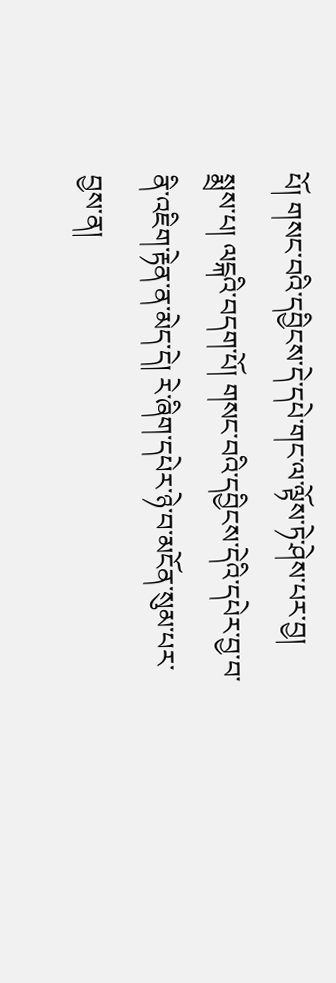པོ། གསང་བའི་དབྱིངས་དེ་དཔེ་གང་ལ་ལྟོས་ཏེ་ཤེས་པར་བྱ། སྨྲས་པ། ལངྐའི་བདག་པོ། གསང་བའི་དབྱིངས་དེའི་དཔེར་བྱ་བ་ནི་འཇིག་རྟེན་ན་མེད་དེ། རེ་ཞིག་དཔེར་ཉེ་བ་མངོན་སུམ་པར་བྱས་ན།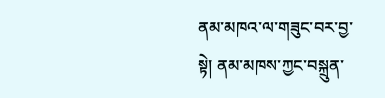ནམ་མཁའ་ལ་གཟུང་བར་བྱ་སྟེ། ནམ་མཁས་ཀྱང་བསྐྲུན་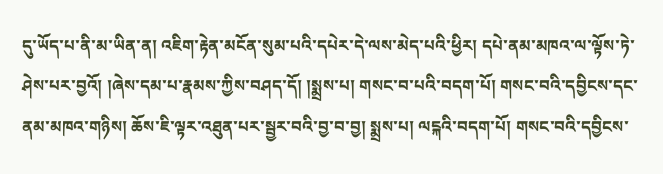དུ་ཡོད་པ་ནི་མ་ཡིན་ན། འཇིག་རྟེན་མངོན་སུམ་པའི་དཔེར་དེ་ལས་མེད་པའི་ཕྱིར། དཔེ་ནམ་མཁའ་ལ་ལྟོས་ཏེ་ཤེས་པར་བྱའོ། །ཞེས་དམ་པ་རྣམས་ཀྱིས་བཤད་དོ། །སྨྲས་པ། གསང་བ་པའི་བདག་པོ། གསང་བའི་དབྱིངས་དང་ནམ་མཁའ་གཉིས། ཆོས་ཇི་ལྟར་འཐུན་པར་སྦྱར་བའི་བྱ་བ་བྱ། སྨྲས་པ། ལངྐའི་བདག་པོ། གསང་བའི་དབྱིངས་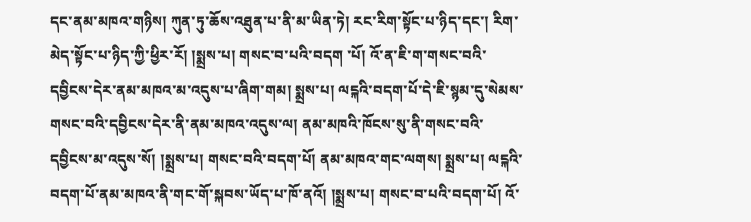དང་ནམ་མཁའ་གཉིས། ཀུན་ཏུ་ཆོས་འཐུན་པ་ནི་མ་ཡིན་ཏེ། རང་རིག་སྟོང་པ་ཉིད་དང་། རིག་ མེད་སྟོང་པ་ཉིད་ཀྱི་ཕྱིར་རོ། །སྨྲས་པ། གསང་བ་པའི་བདག ་པོ། འོ་ན་ཇི་ག་གསང་བའི་དབྱིངས་དེར་ནམ་མཁའ་མ་འདུས་པ་ཞིག་གམ། སྨྲས་པ། ལངྐའི་བདག་པོ་དེ་ཇི་སྙམ་དུ་སེམས་གསང་བའི་དབྱིངས་དེར་ནི་ནམ་མཁའ་འདུས་ལ། ནམ་མཁའི་ཁོངས་སུ་ནི་གསང་བའི་དབྱིངས་མ་འདུས་སོ། །སྨྲས་པ། གསང་བའི་བདག་པོ། ནམ་མཁའ་གང་ལགས། སྨྲས་པ། ལངྐའི་བདག་པོ་ནམ་མཁའ་ནི་གང་གོ་སྐབས་ཡོད་པ་ཁོ་ནའོ། །སྨྲས་པ། གསང་བ་པའི་བདག་པོ། འོ་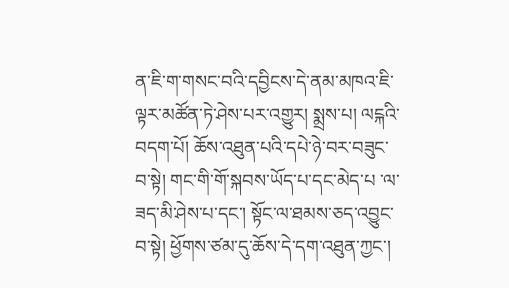ན་ཇི་ག་གསང་བའི་དབྱིངས་དེ་ནམ་མཁའ་ཇི་ལྟར་མཚོན་ཏེ་ཤེས་པར་འགྱུར། སྨྲས་པ། ལངྐའི་ བདག་པོ། ཆོས་འཐུན་པའི་དཔེ་ཉེ་བར་བཟུང་བ་སྟེ། གང་གི་གོ་སྐབས་ཡོད་པ་དང་མེད་པ ་ལ་ཟད་མི་ཤེས་པ་དང་། སྟོང་ལ་ཐམས་ཅད་འབྱུང་བ་སྟེ། ཕྱོགས་ཙམ་དུ་ཆོས་དེ་དག་འཐུན་ཀྱང་།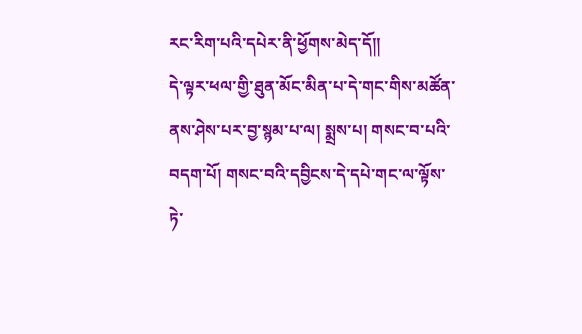རང་རིག་པའི་དཔེར་ནི་ཕྱོགས་མེད་དོ།།
དེ་ལྟར་ཕལ་གྱི་ཐུན་མོང་མིན་པ་དེ་གང་གིས་མཚོན་ནས་ཤེས་པར་བྱ་སྙམ་པ་ལ། སྨྲས་པ། གསང་བ་པའི་བདག་པོ། གསང་བའི་དབྱིངས་དེ་དཔེ་གང་ལ་ལྟོས་ཏེ་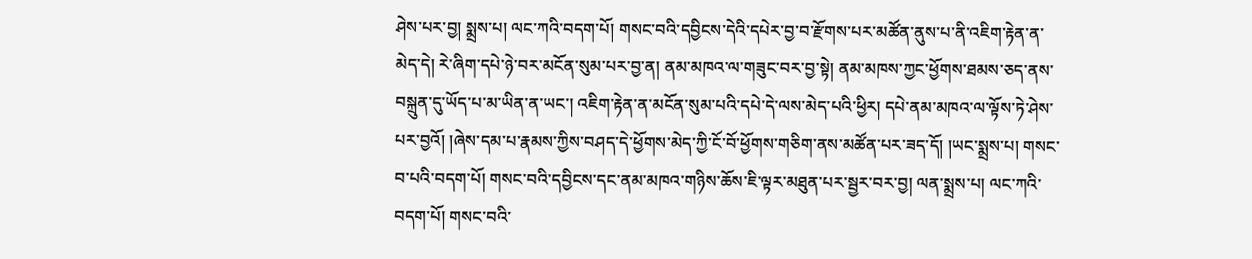ཤེས་པར་བྱ། སྨྲས་པ། ལང་ཀའི་བདག་པོ། གསང་བའི་དབྱིངས་དེའི་དཔེར་བྱ་བ་རྫོགས་པར་མཚོན་ནུས་པ་ནི་འཇིག་རྟེན་ན་མེད་དེ། རེ་ཞིག་དཔེ་ཉེ་བར་མངོན་སུམ་པར་བྱ་ན། ནམ་མཁའ་ལ་གཟུང་བར་བྱ་སྟེ། ནམ་མཁས་ཀྱང་ཕྱོགས་ཐམས་ཅད་ནས་བསྐྲུན་དུ་ཡོད་པ་མ་ཡིན་ན་ཡང་། འཇིག་རྟེན་ན་མངོན་སུམ་པའི་དཔེ་དེ་ལས་མེད་པའི་ཕྱིར། དཔེ་ནམ་མཁའ་ལ་ལྟོས་ཏེ་ཤེས་པར་བྱའོ། །ཞེས་དམ་པ་རྣམས་ཀྱིས་བཤད་དེ་ཕྱོགས་མེད་ཀྱི་ངོ་བོ་ཕྱོགས་གཅིག་ནས་མཚོན་པར་ཟད་དོ། །ཡང་སྨྲས་པ། གསང་བ་པའི་བདག་པོ། གསང་བའི་དབྱིངས་དང་ནམ་མཁའ་གཉིས་ཆོས་ཇི་ལྟར་མཐུན་པར་སྦྱར་བར་བྱ། ལན་སྨྲས་པ། ལང་ཀའི་བདག་པོ། གསང་བའི་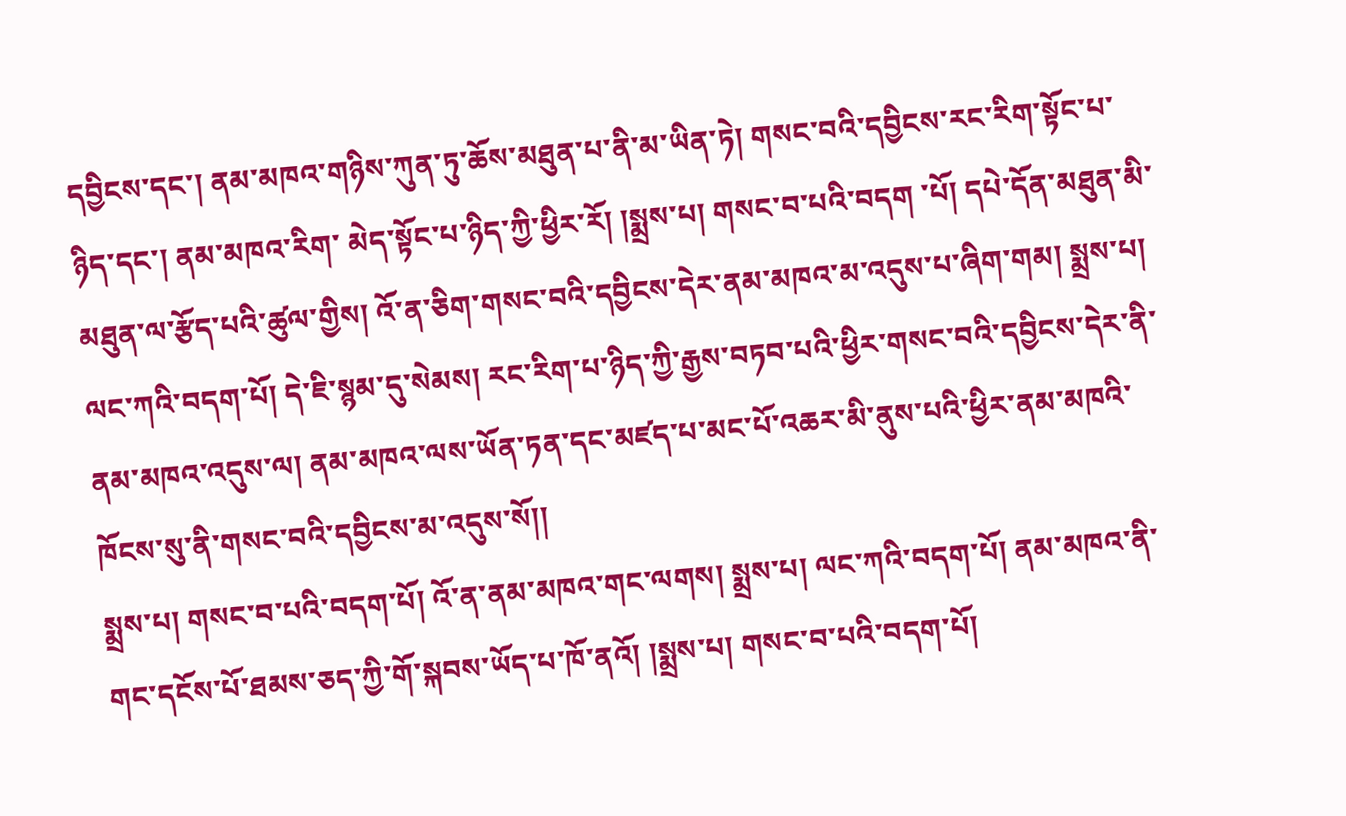དབྱིངས་དང་། ནམ་མཁའ་གཉིས་ཀུན་ཏུ་ཆོས་མཐུན་པ་ནི་མ་ཡིན་ཏེ། གསང་བའི་དབྱིངས་རང་རིག་སྟོང་པ་ཉིད་དང་། ནམ་མཁའ་རིག་ མེད་སྟོང་པ་ཉིད་ཀྱི་ཕྱིར་རོ། །སྨྲས་པ། གསང་བ་པའི་བདག ་པོ། དཔེ་དོན་མཐུན་མི་མཐུན་ལ་རྩོད་པའི་ཚུལ་གྱིས། འོ་ན་ཅིག་གསང་བའི་དབྱིངས་དེར་ནམ་མཁའ་མ་འདུས་པ་ཞིག་གམ། སྨྲས་པ། ལང་ཀའི་བདག་པོ། དེ་ཇི་སྙམ་དུ་སེམས། རང་རིག་པ་ཉིད་ཀྱི་རྒྱས་བཏབ་པའི་ཕྱིར་གསང་བའི་དབྱིངས་དེར་ནི་ནམ་མཁའ་འདུས་ལ། ནམ་མཁའ་ལས་ཡོན་ཏན་དང་མཛད་པ་མང་པོ་འཆར་མི་ནུས་པའི་ཕྱིར་ནམ་མཁའི་ཁོངས་སུ་ནི་གསང་བའི་དབྱིངས་མ་འདུས་སོ།།
སྨྲས་པ། གསང་བ་པའི་བདག་པོ། འོ་ན་ནམ་མཁའ་གང་ལགས། སྨྲས་པ། ལང་ཀའི་བདག་པོ། ནམ་མཁའ་ནི་གང་དངོས་པོ་ཐམས་ཅད་ཀྱི་གོ་སྐབས་ཡོད་པ་ཁོ་ནའོ། །སྨྲས་པ། གསང་བ་པའི་བདག་པོ།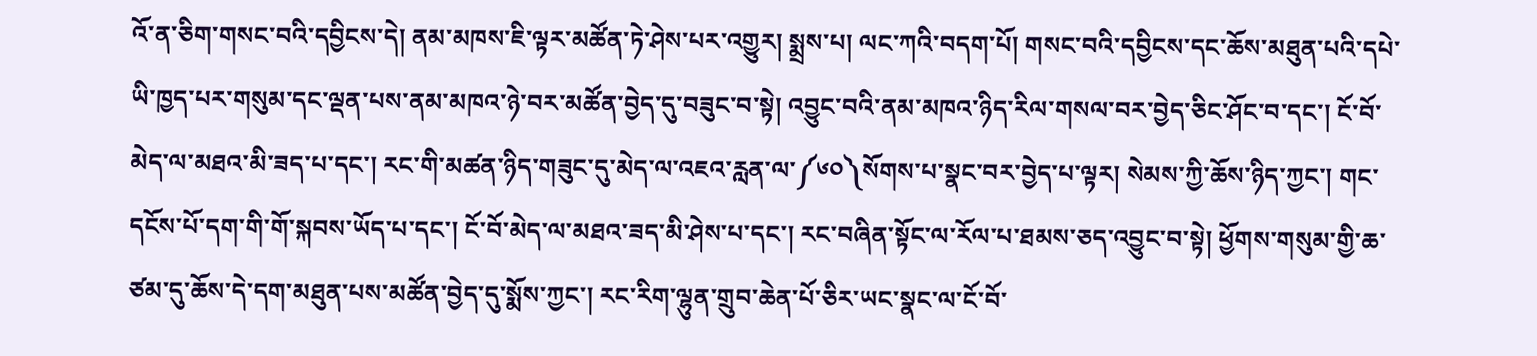འོ་ན་ཅིག་གསང་བའི་དབྱིངས་དེ། ནམ་མཁས་ཇི་ལྟར་མཚོན་ཏེ་ཤེས་པར་འགྱུར། སྨྲས་པ། ལང་ཀའི་བདག་པོ། གསང་བའི་དབྱིངས་དང་ཆོས་མཐུན་པའི་དཔེ་ཡི་ཁྱད་པར་གསུམ་དང་ལྡན་པས་ནམ་མཁའ་ཉེ་བར་མཚོན་བྱེད་དུ་བཟུང་བ་སྟེ། འབྱུང་བའི་ནམ་མཁའ་ཉིད་རིལ་གསལ་བར་བྱེད་ཅིང་ཤོང་བ་དང་། ངོ་བོ་མེད་ལ་མཐའ་མི་ཟད་པ་དང་། རང་གི་མཚན་ཉིད་གཟུང་དུ་མེད་ལ་འཇའ་རླན་ལ་༼༦༠༽སོགས་པ་སྣང་བར་བྱེད་པ་ལྟར། སེམས་ཀྱི་ཆོས་ཉིད་ཀྱང་། གང་དངོས་པོ་དག་གི་གོ་སྐབས་ཡོད་པ་དང་། ངོ་བོ་མེད་ལ་མཐའ་ཟད་མི་ཤེས་པ་དང་། རང་བཞིན་སྟོང་ལ་རོལ་པ་ཐམས་ཅད་འབྱུང་བ་སྟེ། ཕྱོགས་གསུམ་གྱི་ཆ་ཙམ་དུ་ཆོས་དེ་དག་མཐུན་པས་མཚོན་བྱེད་དུ་སྨོས་ཀྱང་། རང་རིག་ལྷུན་གྲུབ་ཆེན་པོ་ཅིར་ཡང་སྣང་ལ་ངོ་བོ་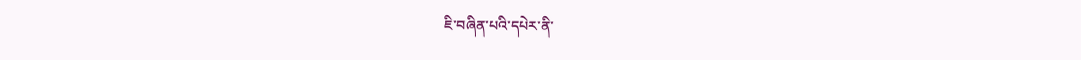ཇི་བཞིན་པའི་དཔེར་ནི་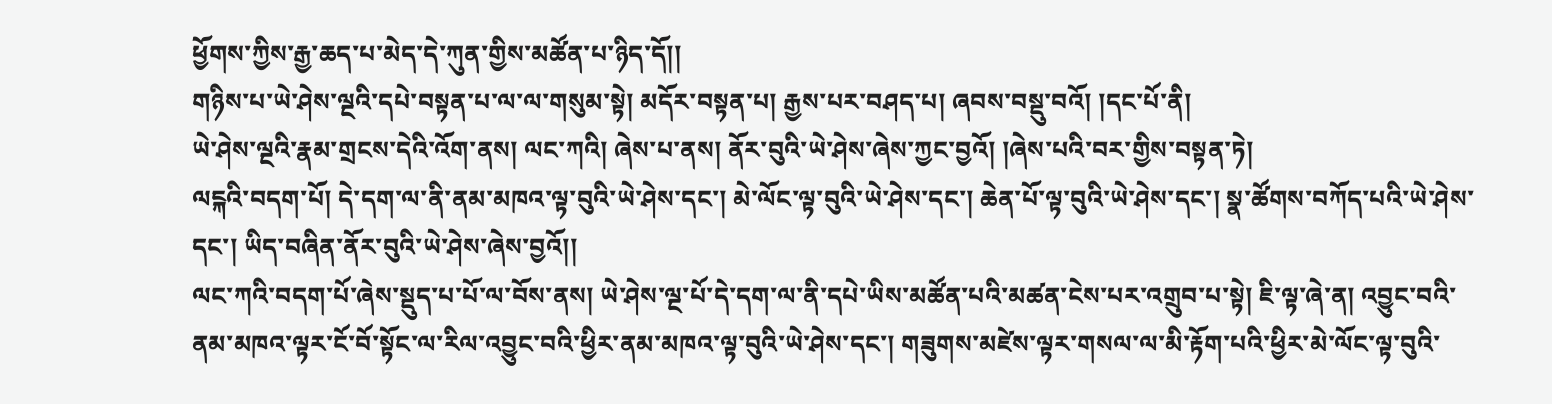ཕྱོགས་ཀྱིས་རྒྱ་ཆད་པ་མེད་དེ་ཀུན་གྱིས་མཚོན་པ་ཉིད་དོ།།
གཉིས་པ་ཡེ་ཤེས་ལྔའི་དཔེ་བསྟན་པ་ལ་ལ་གསུམ་སྟེ། མདོར་བསྟན་པ། རྒྱས་པར་བཤད་པ། ཞབས་བསྡུ་བའོ། །དང་པོ་ནི།
ཡེ་ཤེས་ལྔའི་རྣམ་གྲངས་དེའི་འོག་ནས། ལང་ཀའི། ཞེས་པ་ནས། ནོར་བུའི་ཡེ་ཤེས་ཞེས་ཀྱང་བྱའོ། །ཞེས་པའི་བར་གྱིས་བསྟན་ཏེ།
ལངྐའི་བདག་པོ། དེ་དག་ལ་ནི་ནམ་མཁའ་ལྟ་བུའི་ཡེ་ཤེས་དང་། མེ་ལོང་ལྟ་བུའི་ཡེ་ཤེས་དང་། ཆེན་པོ་ལྟ་བུའི་ཡེ་ཤེས་དང་། སྣ་ཚོགས་བཀོད་པའི་ཡེ་ཤེས་དང་། ཡིད་བཞིན་ནོར་བུའི་ཡེ་ཤེས་ཞེས་བྱའོ།།
ལང་ཀའི་བདག་པོ་ཞེས་སྡུད་པ་པོ་ལ་བོས་ནས། ཡེ་ཤེས་ལྔ་པོ་དེ་དག་ལ་ནི་དཔེ་ཡིས་མཚོན་པའི་མཚན་ངེས་པར་འགྲུབ་པ་སྟེ། ཇི་ལྟ་ཞེ་ན། འབྱུང་བའི་ནམ་མཁའ་ལྟར་ངོ་བོ་སྟོང་ལ་རིལ་འབྱུང་བའི་ཕྱིར་ནམ་མཁའ་ལྟ་བུའི་ཡེ་ཤེས་དང་། གཟུགས་མཛེས་ལྟར་གསལ་ལ་མི་རྟོག་པའི་ཕྱིར་མེ་ལོང་ལྟ་བུའི་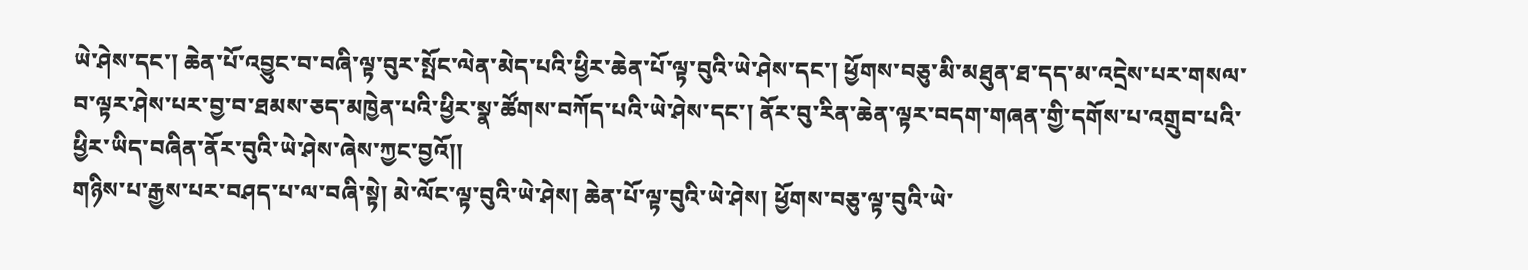ཡེ་ཤེས་དང་། ཆེན་པོ་འབྱུང་བ་བཞི་ལྟ་བུར་སྤོང་ལེན་མེད་པའི་ཕྱིར་ཆེན་པོ་ལྟ་བུའི་ཡེ་ཤེས་དང་། ཕྱོགས་བཅུ་མི་མཐུན་ཐ་དད་མ་འདྲེས་པར་གསལ་བ་ལྟར་ཤེས་པར་བྱ་བ་ཐམས་ཅད་མཁྱེན་པའི་ཕྱིར་སྣ་ཚོགས་བཀོད་པའི་ཡེ་ཤེས་དང་། ནོར་བུ་རིན་ཆེན་ལྟར་བདག་གཞན་གྱི་དགོས་པ་འགྲུབ་པའི་ཕྱིར་ཡིད་བཞིན་ནོར་བུའི་ཡེ་ཤེས་ཞེས་ཀྱང་བྱའོ།།
གཉིས་པ་རྒྱས་པར་བཤད་པ་ལ་བཞི་སྟེ། མེ་ལོང་ལྟ་བུའི་ཡེ་ཤེས། ཆེན་པོ་ལྟ་བུའི་ཡེ་ཤེས། ཕྱོགས་བཅུ་ལྟ་བུའི་ཡེ་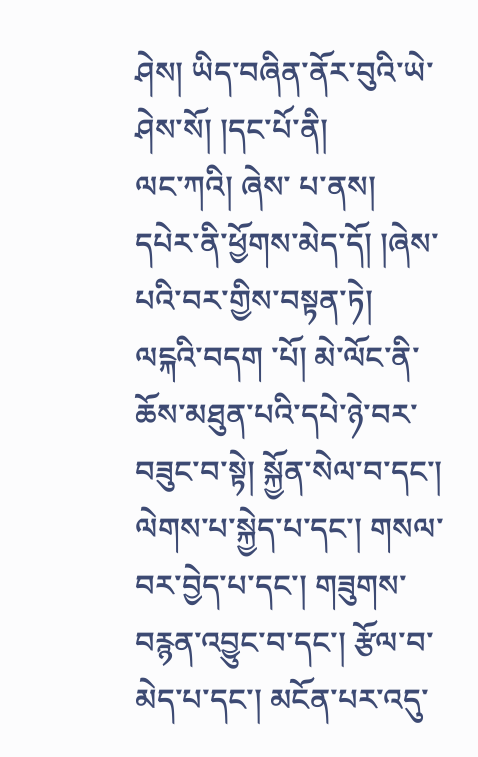ཤེས། ཡིད་བཞིན་ནོར་བུའི་ཡེ་ཤེས་སོ། །དང་པོ་ནི།
ལང་ཀའི། ཞེས་ པ་ནས། དཔེར་ནི་ཕྱོགས་མེད་དོ། །ཞེས་པའི་བར་གྱིས་བསྟན་ཏེ།
ལངྐའི་བདག ་པོ། མེ་ལོང་ནི་ཆོས་མཐུན་པའི་དཔེ་ཉེ་བར་བཟུང་བ་སྟེ། སྐྱོན་སེལ་བ་དང་། ལེགས་པ་སྐྱེད་པ་དང་། གསལ་བར་བྱེད་པ་དང་། གཟུགས་བརྙན་འབྱུང་བ་དང་། རྩོལ་བ་མེད་པ་དང་། མངོན་པར་འདུ་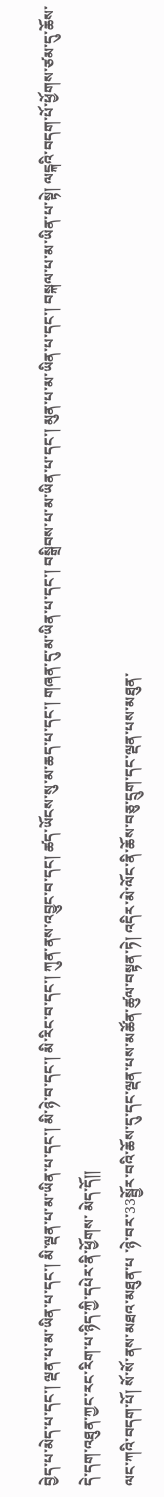བྱེད་པ་མེད་པ་དང་། ལྡན་པ་མ་ཡིན་པ་དང་། མི་ལྡན་པ་མ་ཡིན་པ་དང་། མི་ཉེ་བ་དང་། མི་རིང་བ་དང་། ཀུན་ནས་འབྱུང་བ་དང། ཚད་ཡོངས་སུ་མ་ཆད་པ་དང་། གཞན་དུ་མ་ཡིན་པ་དང་། བསྒྲིབས་པ་མ་ཡིན་པ་དང་། མུན་པ་མ་ཡིན་པ་དང་། བསྐལ་པ་མ་ཡིན་པ་སྟེ། ལངྐའི་བདག་པོ་ཕྱོགས་ཙམ་དུ་ཆོས་དེ་དག་འཐུན་ཀྱང་རང་རིག་པ་ཉིད་ཀྱི་དཔེར་ནི་ཕྱོགས་ མེད་དོ།།
ལང་ཀའི་བདག་པོ། སོ་སོ་ནས་མཐའ་མཐུན་པ ་ཉེ་བར་33སྦྱོར་བའི་ཆོས་དུ་དང་ལྡན་པས་མཚོན་ཚུལ་བསྟན་ཏེ། འདིར་མེ་ལོང་ནི་ཆོས་བཅུ་དྲུག་དང་ལྡན་པས་མཐུན་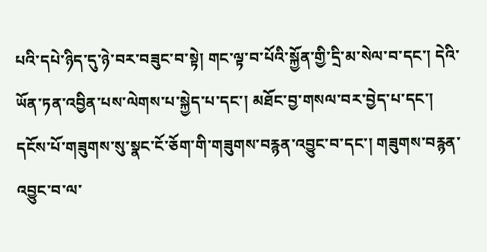པའི་དཔེ་ཉིད་དུ་ཉེ་བར་བཟུང་བ་སྟེ། གང་ལྟ་བ་པོའི་སྐྱོན་གྱི་དྲི་མ་སེལ་བ་དང་། དེའི་ཡོན་ཏན་འབྱིན་པས་ལེགས་པ་སྐྱེད་པ་དང་། མཐོང་བྱ་གསལ་བར་བྱེད་པ་དང་། དངོས་པོ་གཟུགས་སུ་སྣང་ངོ་ཅོག་གི་གཟུགས་བརྙན་འབྱུང་བ་དང་། གཟུགས་བརྙན་འབྱུང་བ་ལ་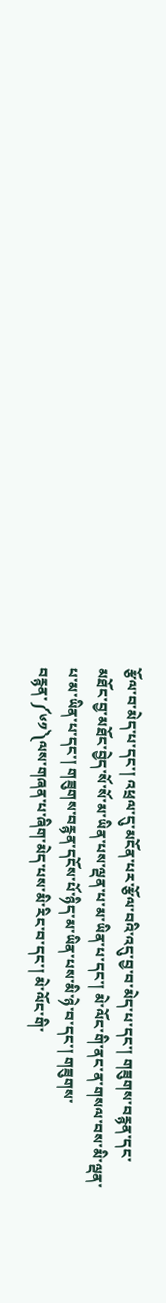རྩོལ་བ་མེད་པ་དང་། འཕྲལ་དུ་མངོན་པར་རྩོལ་བའི་འདུ་བྱ་བ་མེད་པ་དང་། གཟུགས་བརྙན་དང་མཐོང་བྱ་མཐོང་བྱེད་སོ་སོ་མ་ཡིན་པས་ལྡན་པ་མ་ཡིན་པ་དང་། མེ་ལོང་གི་ནང་ན་གསལ་བས་མི་ལྡན་པ་མ་ཡིན་པ་དང་། གཟུགས་བརྙན་དངོས་པོ་ཉིད་མ་ཡིན་པས་མི་ཉེ་བ་དང་། གཟུགས་བརྙན་༼༦༡༽ལས་གཞན་པ་ཞིག་མེད་པས་མི་རིང་བ་དང་། མེ་ལོང་གི་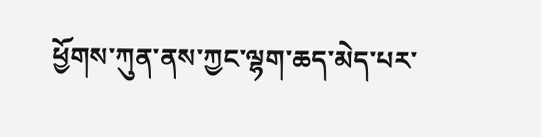ཕྱོགས་ཀུན་ནས་ཀྱང་ལྷག་ཆད་མེད་པར་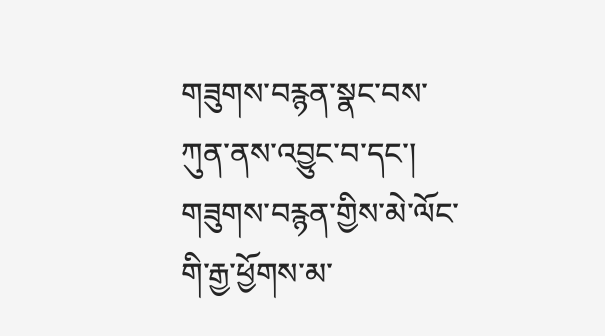གཟུགས་བརྙན་སྣང་བས་ཀུན་ནས་འབྱུང་བ་དང་། གཟུགས་བརྙན་གྱིས་མེ་ལོང་གི་རྒྱ་ཕྱོགས་མ་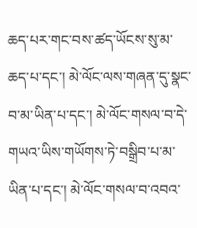ཆད་པར་གང་བས་ཚད་ཡོངས་སུ་མ་ཆད་པ་དང་། མེ་ལོང་ལས་གཞན་དུ་སྣང་བ་མ་ཡིན་པ་དང་། མེ་ལོང་གསལ་བ་དེ་གཡའ་ཡིས་གཡོགས་ཏེ་བསྒྲིབ་པ་མ་ཡིན་པ་དང་། མེ་ལོང་གསལ་བ་འབའ་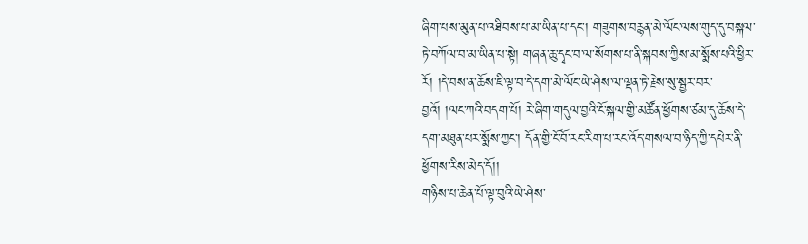ཞིག་པས་མུན་པ་འཐིབས་པ་མ་ཡིན་པ་དང་། གཟུགས་བརྙན་མེ་ལོང་ལས་གུད་དུ་བསྐལ་ཏེ་བཀོལ་བ་མ་ཡིན་པ་སྟེ། གཞན་ཆུ་དྭང་བ་ལ་སོགས་པ་ནི་སྐབས་ཀྱིས་མ་སྨོས་པའི་ཕྱིར་རོ། །དེ་བས་ན་ཆོས་ཇི་ལྟ་བ་དེ་དག་མེ་ལོང་ཡེ་ཤེས་ལ་ལྡན་ཏེ་རྗེས་སུ་སྦྱར་བར་བྱའོ། །ལང་ཀའི་བདག་པོ། རེ་ཞིག་གདུལ་བྱའི་ངོ་སྐལ་གྱི་མཚོན་ཕྱོགས་ཙམ་དུ་ཆོས་དེ་དག་མཐུན་པར་སྨོས་ཀྱང་། དོན་གྱི་ངོ་བོ་རང་རིག་པ་རང་འོད་གསལ་བ་ཉིད་ཀྱི་དཔེར་ནི་ཕྱོགས་རིས་མེད་དོ།།
གཉིས་པ་ཆེན་པོ་ལྟ་བུའི་ཡེ་ཤེས་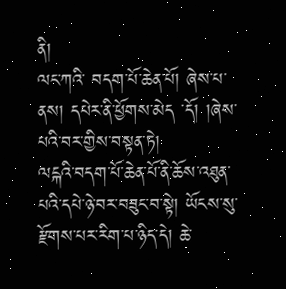ནི།
ལང་ཀའི་ བདག་པོ་ཆེན་པོ། ཞེས་པ་ནས། དཔེར་ནི་ཕྱོགས་མེད ་དོ། །ཞེས་པའི་བར་གྱིས་བསྟན་ཏེ།
ལངྐའི་བདག་པོ་ཆེན་པོ་ནི་ཆོས་འཐུན་པའི་དཔེ་ཉེ་བར་བཟུང་བ་སྟེ། ཡོངས་སུ་རྫོགས་པར་རིག་པ་ཉིད་དེ། ཆེ་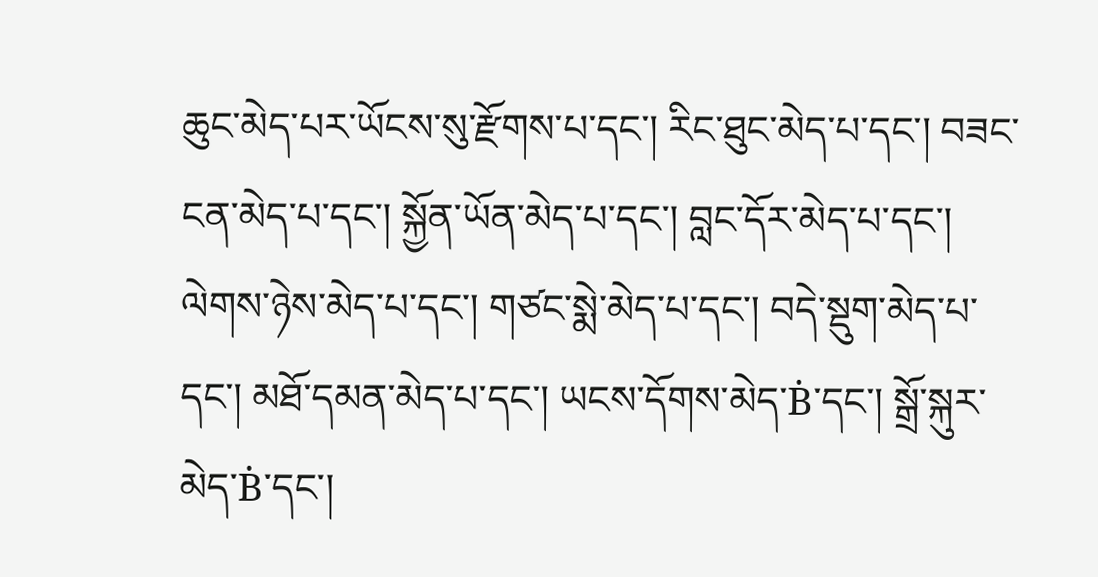ཆུང་མེད་པར་ཡོངས་སུ་རྫོགས་པ་དང་། རིང་ཐུང་མེད་པ་དང་། བཟང་ངན་མེད་པ་དང་། སྐྱོན་ཡོན་མེད་པ་དང་། བླང་དོར་མེད་པ་དང་། ལེགས་ཉེས་མེད་པ་དང་། གཙང་སྨེ་མེད་པ་དང་། བདེ་སྡུག་མེད་པ་དང་། མཐོ་དམན་མེད་པ་དང་། ཡངས་དོགས་མེད་Ḃ་དང་། སྒྲོ་སྐུར་མེད་Ḃ་དང་།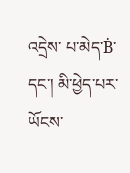འདྲེས་ པ་མེད་Ḃ་དང་། མི་ཕྱེད་པར་ཡོངས་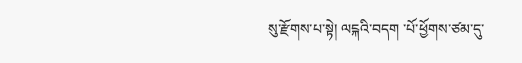སུ་རྫོགས་པ་སྟེ། ལངྐའི་བདག ་པོ་ཕྱོགས་ཙམ་དུ་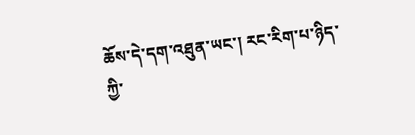ཆོས་དེ་དག་འཐུན་ཡང་། རང་རིག་པ་ཉིད་ཀྱི་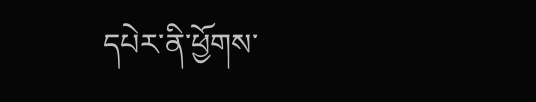དཔེར་ནི་ཕྱོགས་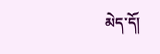མེད་དོ།